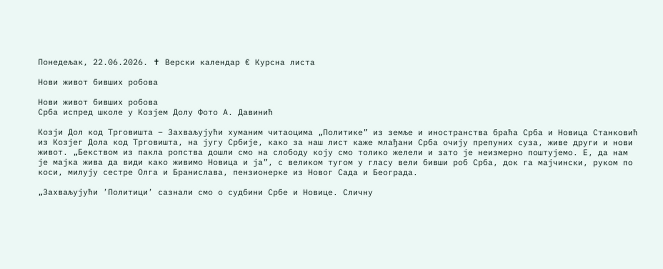Понедељак, 22.06.2026. ✝ Верски календар € Курсна листа

Нови живот бивших робова

Нови живот бивших робова
Срба испред школе у Козјем Долу Фото А. Давинић

Козји Дол код Трговишта – Захваљујући хуманим читаоцима „Политике” из земље и иностранства браћа Срба и Новица Станковић из Козјег Дола код Трговишта, на југу Србије, како за наш лист каже млађани Срба очију препуних суза, живе други и нови живот. „Бекством из пакла ропства дошли смо на слободу коју смо толико желели и зато је неизмерно поштујемо. Е, да нам је мајка жива да види како живимо Новица и ја”, с великом тугом у гласу вели бивши роб Срба, док га мајчински, руком по коси, милују сестре Олга и Бранислава, пензионерке из Новог Сада и Београда.

„Захваљујући ’Политици’ сазнали смо о судбини Србе и Новице. Сличну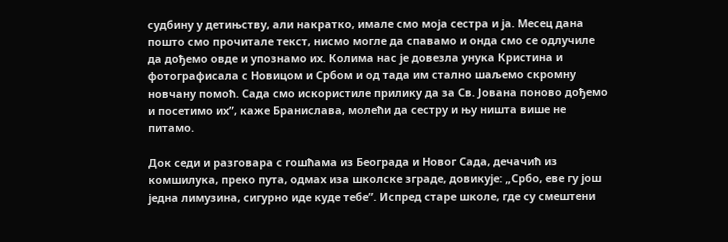судбину у детињству, али накратко, имале смо моја сестра и ја. Месец дана пошто смо прочитале текст, нисмо могле да спавамо и онда смо се одлучиле да дођемо овде и упознамо их. Колима нас је довезла унука Кристина и фотографисала с Новицом и Србом и од тада им стално шаљемо скромну новчану помоћ. Сада смо искористиле прилику да за Св. Јована поново дођемо и посетимо их”, каже Бранислава, молећи да сестру и њу ништа више не питамо.

Док седи и разговара с гошћама из Београда и Новог Сада, дечачић из комшилука, преко пута, одмах иза школске зграде, довикује: „Србо, еве гу још једна лимузина, сигурно иде куде тебе”. Испред старе школе, где су смештени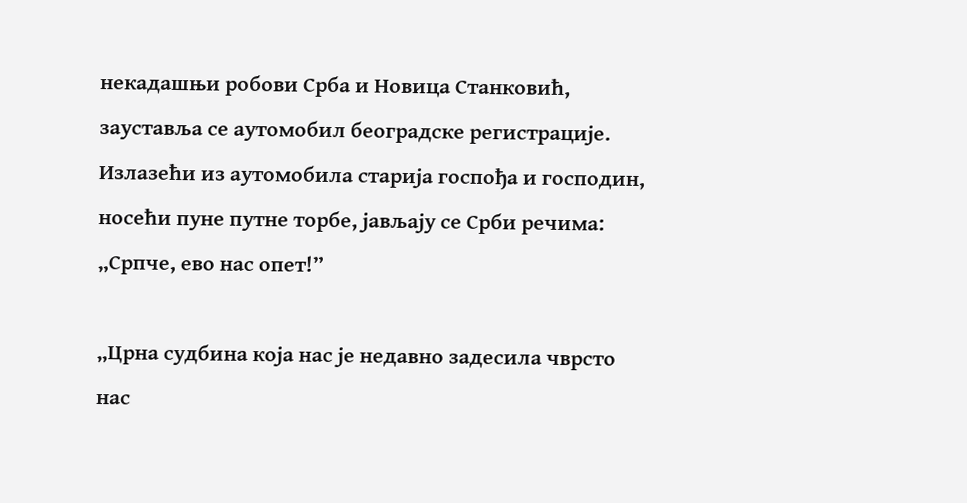некадашњи робови Срба и Новица Станковић, зауставља се аутомобил београдске регистрације. Излазећи из аутомобила старија госпођа и господин, носећи пуне путне торбе, јављају се Срби речима: „Српче, ево нас опет!”

„Црна судбина која нас је недавно задесила чврсто нас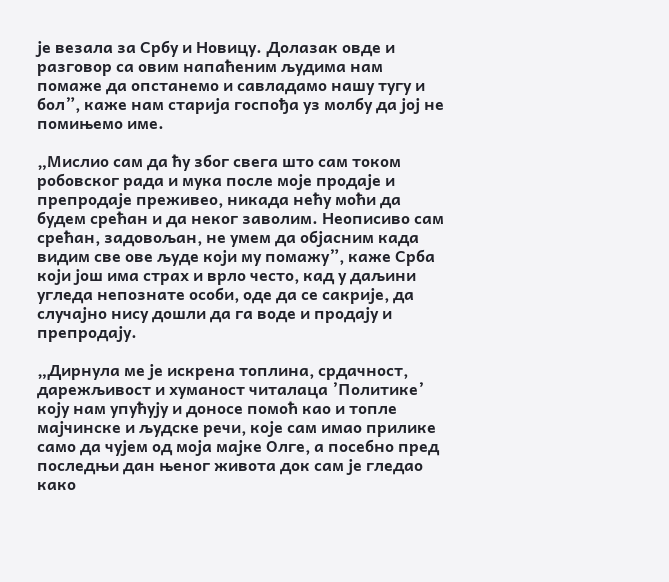је везала за Србу и Новицу. Долазак овде и разговор са овим напаћеним људима нам помаже да опстанемо и савладамо нашу тугу и бол”, каже нам старија госпођа уз молбу да јој не помињемо име.

„Мислио сам да ћу због свега што сам током робовског рада и мука после моје продаје и препродаје преживео, никада нећу моћи да будем срећан и да неког заволим. Неописиво сам срећан, задовољан, не умем да објасним када видим све ове људе који му помажу”, каже Срба који још има страх и врло често, кад у даљини угледа непознате особи, оде да се сакрије, да случајно нису дошли да га воде и продају и препродају.

„Дирнула ме је искрена топлина, срдачност, дарежљивост и хуманост читалаца ’Политике’ коју нам упућују и доносе помоћ као и топле мајчинске и људске речи, које сам имао прилике само да чујем од моја мајке Олге, а посебно пред последњи дан њеног живота док сам је гледао како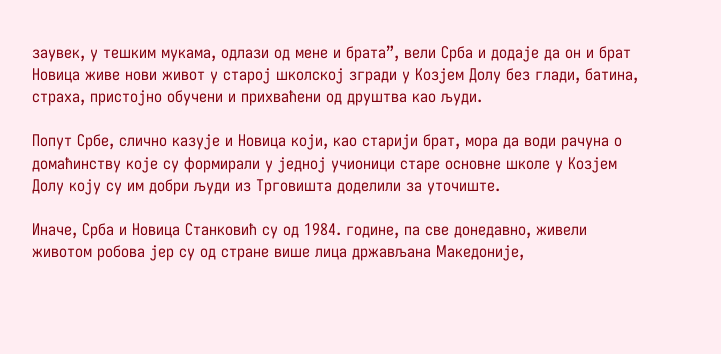заувек, у тешким мукама, одлази од мене и брата”, вели Срба и додаје да он и брат Новица живе нови живот у старој школској згради у Козјем Долу без глади, батина, страха, пристојно обучени и прихваћени од друштва као људи.

Попут Србе, слично казује и Новица који, као старији брат, мора да води рачуна о домаћинству које су формирали у једној учионици старе основне школе у Козјем Долу коју су им добри људи из Трговишта доделили за уточиште.

Иначе, Срба и Новица Станковић су од 1984. године, па све донедавно, живели животом робова јер су од стране више лица држављана Македоније,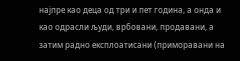најпре као деца од три и пет година, а онда и као одрасли људи, врбовани, продавани, а затим радно експлоатисани (приморавани на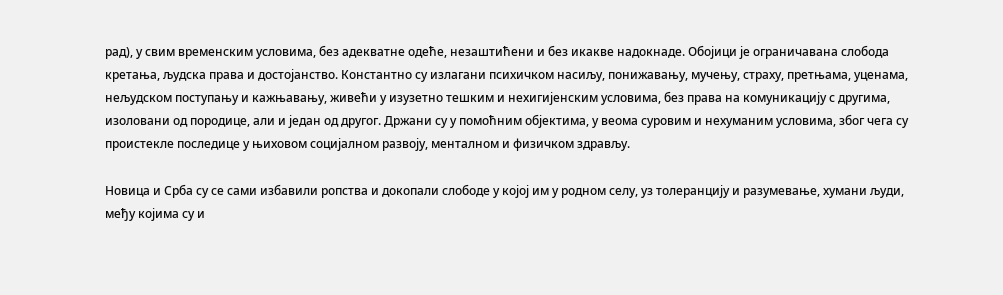рад), у свим временским условима, без адекватне одеће, незаштићени и без икакве надокнаде. Обојици је ограничавана слобода кретања, људска права и достојанство. Константно су излагани психичком насиљу, понижавању, мучењу, страху, претњама, уценама, нељудском поступању и кажњавању, живећи у изузетно тешким и нехигијенским условима, без права на комуникацију с другима, изоловани од породице, али и један од другог. Држани су у помоћним објектима, у веома суровим и нехуманим условима, због чега су проистекле последице у њиховом социјалном развоју, менталном и физичком здрављу.

Новица и Срба су се сами избавили ропства и докопали слободе у којој им у родном селу, уз толеранцију и разумевање, хумани људи, међу којима су и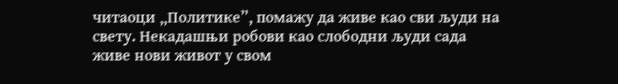читаоци „Политике”, помажу да живе као сви људи на свету. Некадашњи робови као слободни људи сада живе нови живот у свом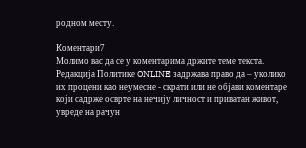родном месту.

Коментари7
Молимо вас да се у коментарима држите теме текста. Редакција Политике ONLINE задржава право да – уколико их процени као неумесне - скрати или не објави коментаре који садрже осврте на нечију личност и приватан живот, увреде на рачун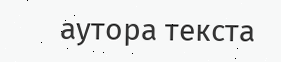аутора текста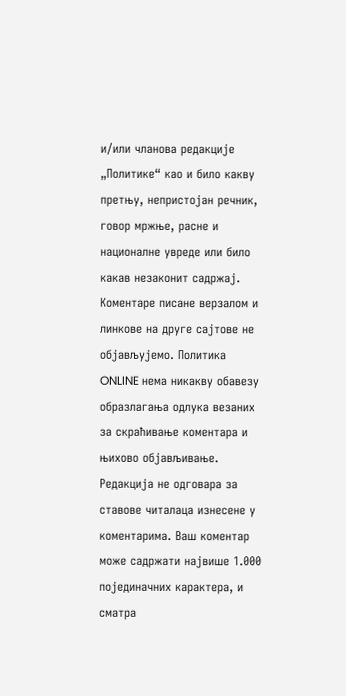и/или чланова редакције „Политике“ као и било какву претњу, непристојан речник, говор мржње, расне и националне увреде или било какав незаконит садржај. Коментаре писане верзалом и линкове на друге сајтове не објављујемо. Политика ONLINE нема никакву обавезу образлагања одлука везаних за скраћивање коментара и њихово објављивање. Редакција не одговара за ставове читалаца изнесене у коментарима. Ваш коментар може садржати највише 1.000 појединачних карактера, и сматра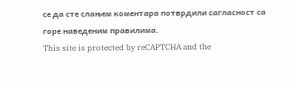се да сте слањем коментара потврдили сагласност са горе наведеним правилима.
This site is protected by reCAPTCHA and the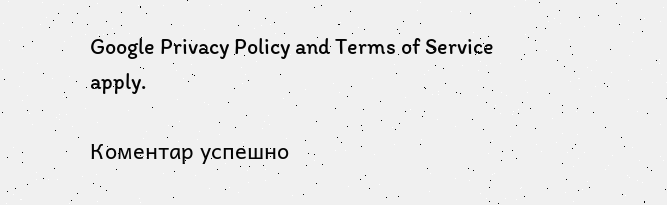Google Privacy Policy and Terms of Service apply.

Комeнтар успeшно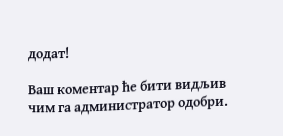додат!

Ваш комeнтар ћe бити видљив чим га администратор одобри.